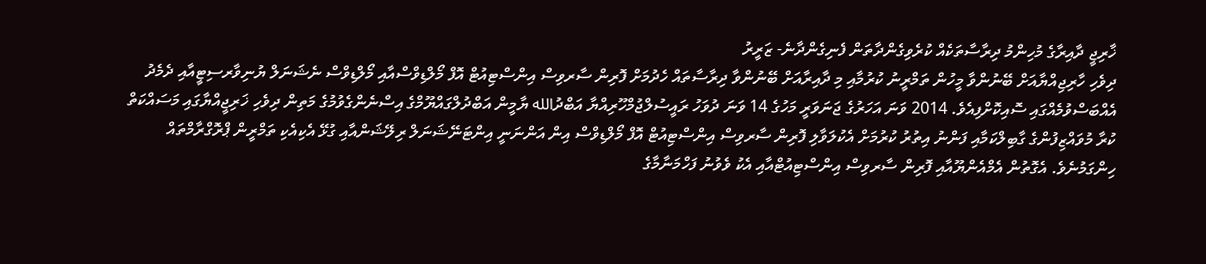ޚާރިޖީ ދާއިރާގެ މުހިންމު ދިރާސާތަކެއް ކުރެވިގެންދާތަން ފެނިގެންދާނެ- ޒަރީރު
ދިވެހި ހާރިޖިއްޔާއަށް ބޭނުންވާ މީހުން ތަމްރީނު ކުރުމާއި މި ދާއިރާއަށް ބޭނުންވާ ދިރާސާތައް ހެދުމަށް ފޮރިން ސާރވިސް އިންސްޓިއުޓް އޮފް މޯލްޑިވްސްއާއި މޯލްޑިވްސް ނެޝަނަލް ޔުނިވާރސިޓީއާއި ދެމެދު އެއްބަސްވުމެއްގައި ސޮއިކޮށްފިއެވެ. 2014 ވަނަ އަހަރުގެ ޖަނަވަރީ މަހުގެ 14 ވަނަ ދުވަހު ރައީސުލްޖުމްހޫރިއްޔާ އަބްދުالله ޔާމީން އަބްދުލްގައްޔޫމްގެ އިސްނެންގެވުމުގެ މަތިން ދިވެހި ޚަރިޖީއްޔާގައި މަސައްކަތް ކުރާ މުވައްޒިފުންގެ ގާބިލްކަމާއި ފަންނު އިތުރު ކުރުމަށް އެކުލަވާލި ފޮރިން ސާރވިސް އިންސްޓިއުޓް އޮފް މޯލްޑިވްސް އިން އަންނަނީ އިންޓަނޭޝަނަލް ރިލޭޝަންއާއި ގުޅޭ އެކިއެކި ތަމްރީން ޕްރޮގްރާމްތައް ހިންގަމުނެވެ. އެގޮތުން އެމްއެންޔޫއާއި ފޮރިން ސާރވިސް އިންސްޓިއުޓްއާއި އެކު ވެވުނު ފަހްމަނާމާގެ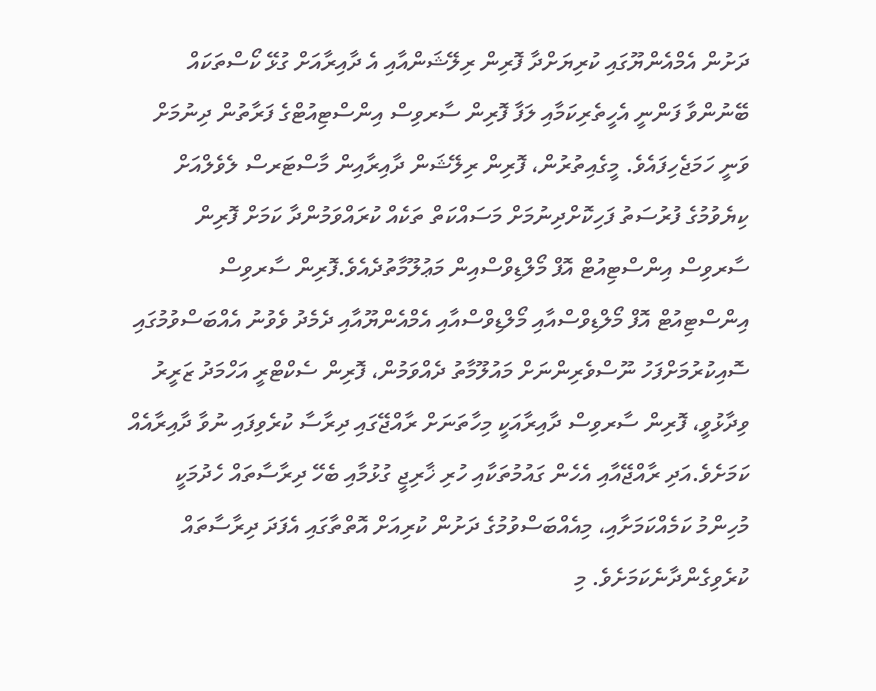ދަށުން އެމްއެންޔޫގައި ކުރިޔަށްދާ ފޮރިން ރިލޭޝަންއާއި އެ ދާއިރާއަށް ގުޅޭ ކޯސްތަކައް ބޭނުންވާ ފަންނީ އެހީތެރިކަމާއި ލަފާ ފޮރިން ސާރވިސް އިންސްޓިއުޓްގެ ފަރާތުން ދިނުމަށް ވަނީ ހަމަޖެހިފައެވެ. މީގެއިތުރުން، ފޮރިން ރިލޭޝަން ދާއިރާއިން މާސްޓަރސް ލެވެލްއަށް ކިޔެވުމުގެ ފުރުސަތު ފަހިކޮށްދިނުމަށް މަސައްކަތް ތަކެއް ކުރައްވަމުންދާ ކަމަށް ފޮރިން ސާރވިސް އިންސްޓިއުޓް އޮފް މޯލްޑިވްސްއިން މަޢުލޫމާތުދެއެވެ.ފޮރިން ސާރވިސް އިންސްޓިއުޓް އޮފް މޯލްޑިވްސްއާއި މޯލްޑިވްސްއާއި އެމްއެންޔޫއާއި ދެމެދު ވެވުނު އެއްބަސްވުމުގައި ސޮއިކުރުމަށްފަހު ނޫސްވެރިންނަށް މައުލޫމާތު ދެއްވަމުން، ފޮރިން ސެކްޓްރީ އަހްމަދު ޒަރީރު ވިދާޅުވީ، ފޮރިން ސާރވިސް ދާއިރާއަކީ މިހާތަނަށް ރާއްޖޭގައި ދިރާސާ ކުރެވިފައި ނުވާ ދާއިރާއެއް ކަމަށެވެ.އަދި ރާއްޖޭއާއި އެހެން ގައުމުތަކާއި ހުރި ޚާރިޖީ ގުޅުމާއި ބެހޭ ދިރާސާތައް ހެދުމަކީ މުހިންމު ކަމެއްކަމަށާއި، މިއެއްބަސްވުމުގެ ދަށުން ކުރިއަށް އޮތްތާގައި އެފަދަ ދިރާސާތައް ކުރެވިގެންދާނެކަމަށެވެ. މި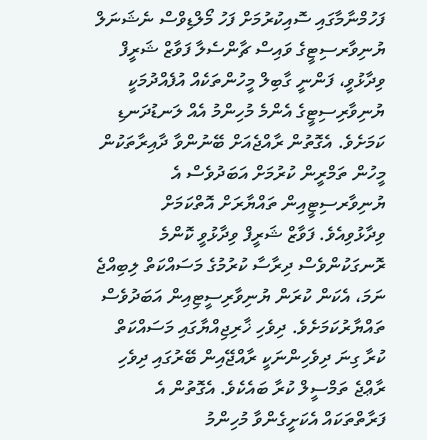ފަހުމްނާމާގައި ސޮއިކުރުމަށް ފަހު މޯލްޑިވްސް ނެޝަނަލް ޔުނިވާރސިޓީގެ ވައިސް ޗާންސެލާ ފަވާޒް ޝަރީފް ވިދާޅުވީ، ފަންނީ ގާބިލް މީހުންތަކެއް އުފެއްދުމަކީ ޔުނިވާރިސިޓީގެ އެންމެ މުހިންމު އެއް ލަނޑުދަނޑި ކަމަށެވެ. އެގޮތުން ރާއްޖެއަށް ބޭނުންވާ ދާއިރާތަކުން މީހުން ތަމްރީން ކުރުމަށް އަބަދުވެސް އެ ޔުނިވާރސިޓީއިން ތައްޔާރަށް އޮތްކަމަށް ވިދާޅުވިއެވެ. ފަވާޒް ޝަރީފް ވިދާޅުވީ ކޮންމެ ރޮނގަކުންވެސް ދިރާސާ ކުރުމުގެ މަސައްކަތް ލިބިއްޖެ ނަމަ، އެކަން ކުރަން ޔުނިވާރިސީޓިއިން އަބަދުވެސް ތައްޔާރުކަމަށެވެ. ދިވެހި ޚާރިޖިއްޔާގައި މަސައްކަތް ކުރާ ގިނަ ދިވެހިންނަކީ ރާއްޖޭއިން ބޭރުގައި ދިވެހި ރާޢްޖެ ތަމްސީލް ކުރާ ބައެކެވެ. އެގޮތުން އެ ފަރާތްތަކައް އެކަށީގެންވާ މުހިންމު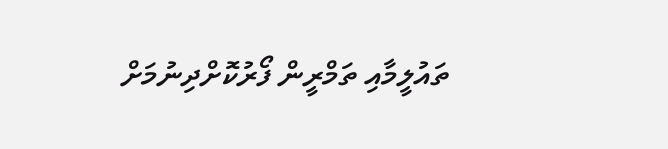ތައުލީމާއި ތަމްރީން ފޯރުކޮށްދިނުމަށް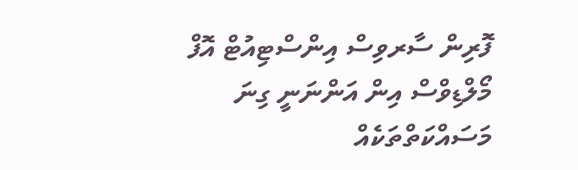ފޮރިން ސާރވިސް އިންސްޓިއުޓް އޮފް މޯލްޑިވްސް އިން އަންނަނީ ގިނަ މަސައްކަތްތަކެއް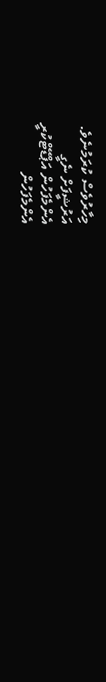މިހާރުވެސް ކުރަމުނެވެ.
އަރުޝީފަށް ނެގީ
އެންމެފަހުން އަޕްޑޭޓްކުރީ
އެންމެފަހުން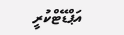އަޕްޑޭޓްކުރީ